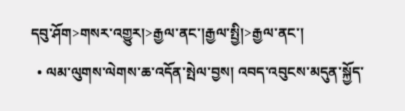དབུ་ཤོག>གསར་འགྱུར།>རྒྱལ་ནང་།རྒྱལ་སྤྱི།>རྒྱལ་ནང་།
  • ལམ་ལུགས་ལེགས་ཆ་འདོན་སྤེལ་བྱས། འབད་འབུངས་མདུན་སྐྱོད་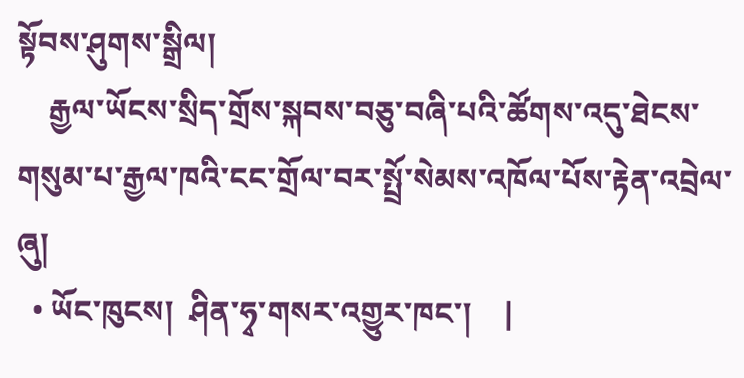སྟོབས་ཤུགས་སྒྲིལ།
    རྒྱལ་ཡོངས་སྲིད་གྲོས་སྐབས་བཅུ་བཞི་པའི་ཚོགས་འདུ་ཐེངས་གསུམ་པ་རྒྱལ་ཁའི་ངང་གྲོལ་བར་སྤྲོ་སེམས་འཁོལ་པོས་རྟེན་འབྲེལ་ཞུ།
  • ཡོང་ཁུངས།  ཤིན་ཧྭ་གསར་འགྱུར་ཁང་།    |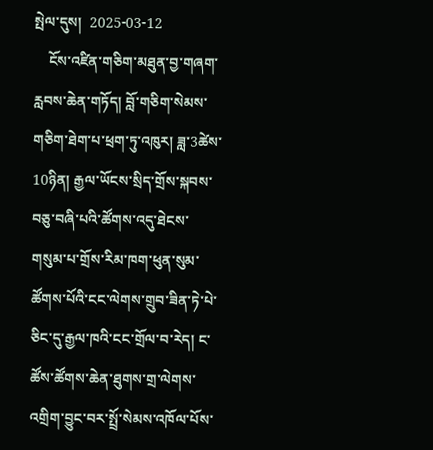སྤེལ་དུས།  2025-03-12
    ངོས་འཛིན་གཅིག་མཐུན་བྱ་གཞག་རླབས་ཆེན་གཏོད། བློ་གཅིག་སེམས་གཅིག་ཐེག་པ་ཕྲག་ཏུ་འཁུར། ཟླ་3ཚེས་10ཉིན། རྒྱལ་ཡོངས་སྲིད་གྲོས་སྐབས་བཅུ་བཞི་པའི་ཚོགས་འདུ་ཐེངས་གསུམ་པ་གྲོས་རིམ་ཁག་ཕུན་སུམ་ཚོགས་པོའི་ངང་ལེགས་གྲུབ་ཟིན་ཏེ་པེ་ཅིང་དུ་རྒྱལ་ཁའི་ངང་གྲོལ་བ་རེད། ང་ཚོས་ཚོགས་ཆེན་ཐུགས་གྲ་ལེགས་འགྲིག་བྱུང་བར་སྤྲོ་སེམས་འཁོལ་པོས་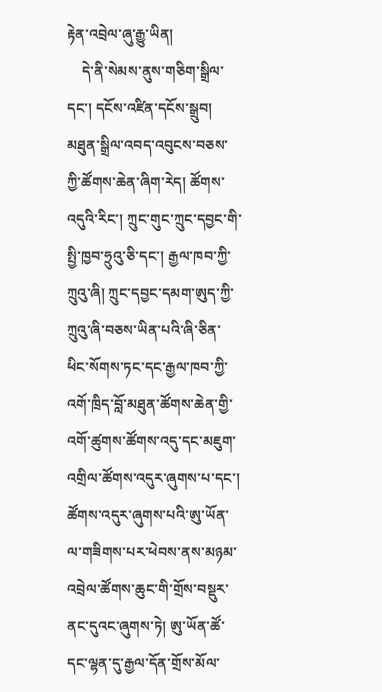རྟེན་འབྲེལ་ཞུ་རྒྱུ་ཡིན།
    དེ་ནི་སེམས་ནུས་གཅིག་སྒྲིལ་དང་། དངོས་འཛིན་དངོས་སྒྲུབ། མཐུན་སྒྲིལ་འབད་འབུངས་བཅས་ཀྱི་ཚོགས་ཆེན་ཞིག་རེད། ཚོགས་འདུའི་རིང་། ཀྲུང་གུང་ཀྲུང་དབྱང་གི་སྤྱི་ཁྱབ་ཧྲུའུ་ཅི་དང་། རྒྱལ་ཁབ་ཀྱི་ཀྲུའུ་ཞི། ཀྲུང་དབྱང་དམག་ཨུད་ཀྱི་ཀྲུའུ་ཞི་བཅས་ཡིན་པའི་ཞི་ཅིན་ཕིང་སོགས་ཏང་དང་རྒྱལ་ཁབ་ཀྱི་འགོ་ཁྲིད་བློ་མཐུན་ཚོགས་ཆེན་གྱི་འགོ་ཚུགས་ཚོགས་འདུ་དང་མཇུག་འགྲིལ་ཚོགས་འདུར་ཞུགས་པ་དང་། ཚོགས་འདུར་ཞུགས་པའི་ཨུ་ཡོན་ལ་གཟིགས་པར་ཕེབས་ནས་མཉམ་འབྲེལ་ཚོགས་ཆུང་གི་གྲོས་བསྡུར་ནང་དུའང་ཞུགས་ཏེ། ཨུ་ཡོན་ཚོ་དང་ལྷན་དུ་རྒྱལ་དོན་གྲོས་མོལ་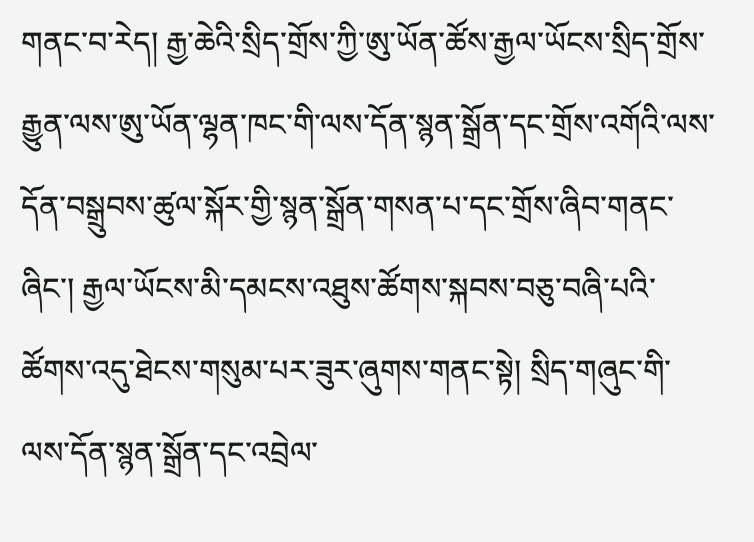གནང་བ་རེད། རྒྱ་ཆེའི་སྲིད་གྲོས་ཀྱི་ཨུ་ཡོན་ཚོས་རྒྱལ་ཡོངས་སྲིད་གྲོས་རྒྱུན་ལས་ཨུ་ཡོན་ལྷན་ཁང་གི་ལས་དོན་སྙན་སྒྲོན་དང་གྲོས་འགོའི་ལས་དོན་བསྒྲུབས་ཚུལ་སྐོར་གྱི་སྙན་སྒྲོན་གསན་པ་དང་གྲོས་ཞིབ་གནང་ཞིང་། རྒྱལ་ཡོངས་མི་དམངས་འཐུས་ཚོགས་སྐབས་བཅུ་བཞི་པའི་ཚོགས་འདུ་ཐེངས་གསུམ་པར་ཟུར་ཞུགས་གནང་སྟེ། སྲིད་གཞུང་གི་ལས་དོན་སྙན་སྒྲོན་དང་འབྲེལ་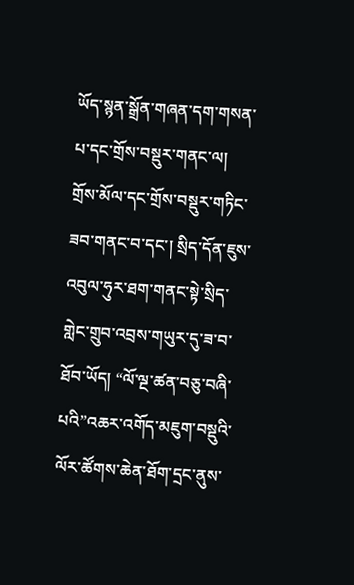ཡོད་སྙན་སྒྲོན་གཞན་དག་གསན་པ་དང་གྲོས་བསྡུར་གནང་ལ། གྲོས་མོལ་དང་གྲོས་བསྡུར་གཏིང་ཟབ་གནང་བ་དང་། སྲིད་དོན་ཇུས་འབུལ་ཧུར་ཐག་གནང་སྟེ་སྲིད་གླེང་གྲུབ་འབྲས་གཡུར་དུ་ཟ་བ་ཐོབ་ཡོད། “ལོ་ལྔ་ཚན་བཅུ་བཞི་པའི”འཆར་འགོད་མཇུག་བསྡུའི་ལོར་ཚོགས་ཆེན་ཐོག་དྲང་ནུས་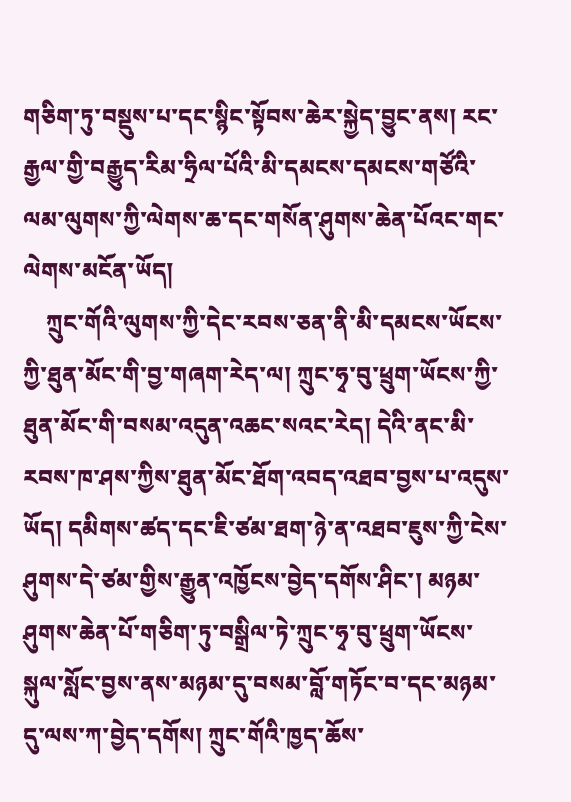གཅིག་ཏུ་བསྡུས་པ་དང་སྙིང་སྟོབས་ཆེར་སྐྱེད་བྱུང་ནས། རང་རྒྱལ་གྱི་བརྒྱུད་རིམ་ཧྲིལ་པོའི་མི་དམངས་དམངས་གཙོའི་ལམ་ལུགས་ཀྱི་ལེགས་ཆ་དང་གསོན་ཤུགས་ཆེན་པོའང་གང་ལེགས་མངོན་ཡོད།
    ཀྲུང་གོའི་ལུགས་ཀྱི་དེང་རབས་ཅན་ནི་མི་དམངས་ཡོངས་ཀྱི་ཐུན་མོང་གི་བྱ་གཞག་རེད་ལ། ཀྲུང་ཧྭ་བུ་ཕྲུག་ཡོངས་ཀྱི་ཐུན་མོང་གི་བསམ་འདུན་འཆང་སའང་རེད། དེའི་ནང་མི་རབས་ཁ་ཤས་ཀྱིས་ཐུན་མོང་ཐོག་འབད་འཐབ་བྱས་པ་འདུས་ཡོད། དམིགས་ཚད་དང་ཇི་ཙམ་ཐག་ཉེ་ན་འཐབ་ཇུས་ཀྱི་ངེས་ཤུགས་དེ་ཙམ་གྱིས་རྒྱུན་འཁྱོངས་བྱེད་དགོས་ཤིང་། མཉམ་ཤུགས་ཆེན་པོ་གཅིག་ཏུ་བསྒྲིལ་ཏེ་ཀྲུང་ཧྭ་བུ་ཕྲུག་ཡོངས་སྐུལ་སློང་བྱས་ནས་མཉམ་དུ་བསམ་བློ་གཏོང་བ་དང་མཉམ་དུ་ལས་ཀ་བྱེད་དགོས། ཀྲུང་གོའི་ཁྱད་ཆོས་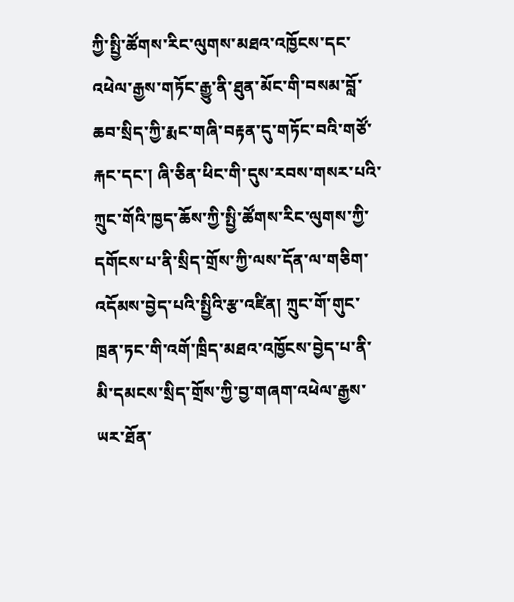ཀྱི་སྤྱི་ཚོགས་རིང་ལུགས་མཐའ་འཁྱོངས་དང་འཕེལ་རྒྱས་གཏོང་རྒྱུ་ནི་ཐུན་མོང་གི་བསམ་བློ་ཆབ་སྲིད་ཀྱི་རྨང་གཞི་བརྟན་དུ་གཏོང་བའི་གཙོ་རྐང་དང་། ཞི་ཅིན་ཕིང་གི་དུས་རབས་གསར་པའི་ཀྲུང་གོའི་ཁྱད་ཆོས་ཀྱི་སྤྱི་ཚོགས་རིང་ལུགས་ཀྱི་དགོངས་པ་ནི་སྲིད་གྲོས་ཀྱི་ལས་དོན་ལ་གཅིག་འདོམས་བྱེད་པའི་སྤྱིའི་རྩ་འཛིན། ཀྲུང་གོ་གུང་ཁྲན་ཏང་གི་འགོ་ཁྲིད་མཐའ་འཁྱོངས་བྱེད་པ་ནི་མི་དམངས་སྲིད་གྲོས་ཀྱི་བྱ་གཞག་འཕེལ་རྒྱས་ཡར་ཐོན་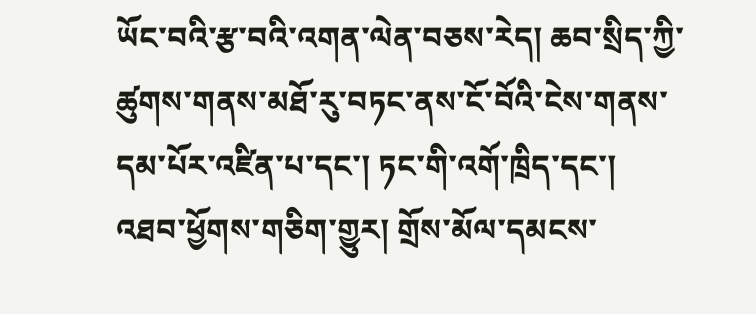ཡོང་བའི་རྩ་བའི་འགན་ལེན་བཅས་རེད། ཆབ་སྲིད་ཀྱི་ཚུགས་གནས་མཐོ་རུ་བཏང་ནས་ངོ་བོའི་ངེས་གནས་དམ་པོར་འཛིན་པ་དང་། ཏང་གི་འགོ་ཁྲིད་དང་། འཐབ་ཕྱོགས་གཅིག་གྱུར། གྲོས་མོལ་དམངས་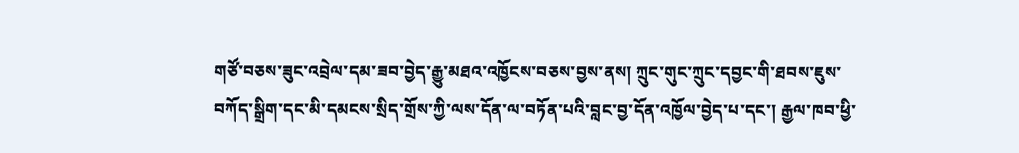གཙོ་བཅས་ཟུང་འབྲེལ་དམ་ཟབ་བྱེད་རྒྱུ་མཐའ་འཁྱོངས་བཅས་བྱས་ནས། ཀྲུང་གུང་ཀྲུང་དབྱང་གི་ཐབས་ཇུས་བཀོད་སྒྲིག་དང་མི་དམངས་སྲིད་གྲོས་ཀྱི་ལས་དོན་ལ་བཏོན་པའི་བླང་བྱ་དོན་འཁྱོལ་བྱེད་པ་དང་། རྒྱལ་ཁབ་ཕྱི་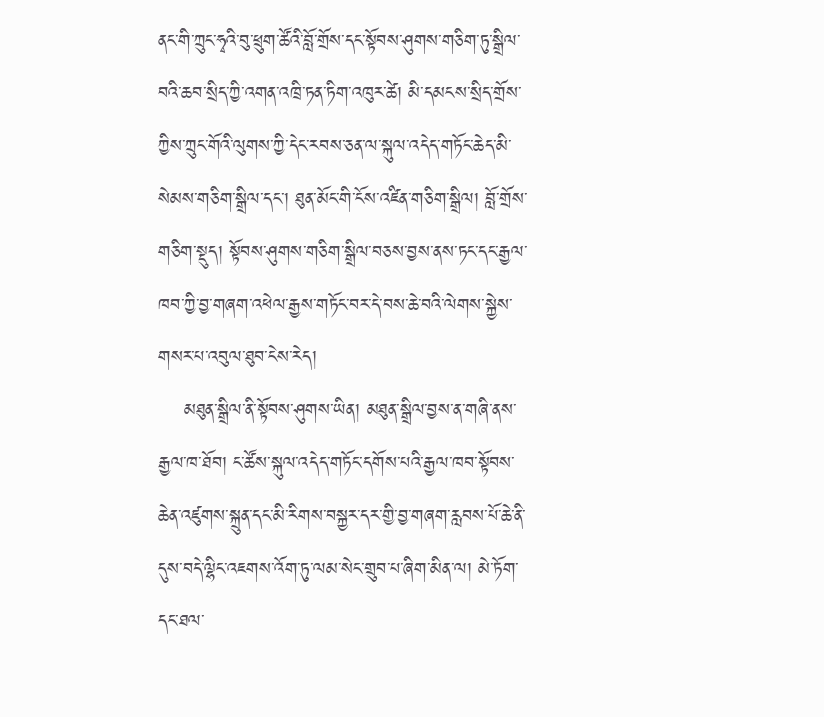ནང་གི་ཀྲུང་ཧྭའི་བུ་ཕྲུག་ཚོའི་བློ་གྲོས་དང་སྟོབས་ཤུགས་གཅིག་ཏུ་སྒྲིལ་བའི་ཆབ་སྲིད་ཀྱི་འགན་འཁྲི་ཏན་ཏིག་འཁུར་ཚེ། མི་དམངས་སྲིད་གྲོས་ཀྱིས་ཀྲུང་གོའི་ལུགས་ཀྱི་དེང་རབས་ཅན་ལ་སྐུལ་འདེད་གཏོང་ཆེད་མི་སེམས་གཅིག་སྒྲིལ་དང་། ཐུན་མོང་གི་ངོས་འཛིན་གཅིག་སྒྲིལ། བློ་གྲོས་གཅིག་སྡུད། སྟོབས་ཤུགས་གཅིག་སྒྲིལ་བཅས་བྱས་ནས་ཏང་དང་རྒྱལ་ཁབ་ཀྱི་བྱ་གཞག་འཕེལ་རྒྱས་གཏོང་བར་དེ་བས་ཆེ་བའི་ལེགས་སྐྱེས་གསར་པ་འབུལ་ཐུབ་ངེས་རེད།
    མཐུན་སྒྲིལ་ནི་སྟོབས་ཤུགས་ཡིན། མཐུན་སྒྲིལ་བྱས་ན་གཞི་ནས་རྒྱལ་ཁ་ཐོབ། ང་ཚོས་སྐུལ་འདེད་གཏོང་དགོས་པའི་རྒྱལ་ཁབ་སྟོབས་ཆེན་འཛུགས་སྐྲུན་དང་མི་རིགས་བསྐྱར་དར་གྱི་བྱ་གཞག་རླབས་པོ་ཆེ་ནི་དུས་བདེ་ལྷིང་འཇགས་འོག་ཏུ་ལམ་སེང་གྲུབ་པ་ཞིག་མིན་ལ། མེ་ཏོག་དང་ཐལ་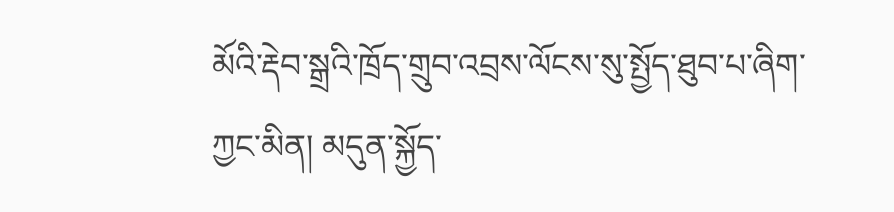མོའི་རྡེབ་སྒྲའི་ཁྲོད་གྲུབ་འབྲས་ལོངས་སུ་སྤྱོད་ཐུབ་པ་ཞིག་ཀྱང་མིན། མདུན་སྐྱོད་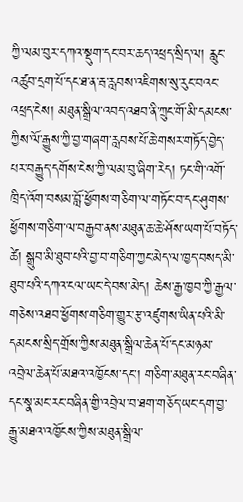ཀྱི་ལམ་བུར་དཀའ་སྡུག་དང་བར་ཆད་འཕྲད་སྲིད་ལ། རླུང་འཚུབ་དྲག་པོ་དང་ཐ་ན་རྦ་རླབས་འཇིགས་སུ་རུང་བའང་འཕྲད་ངེས། མཐུན་སྒྲིལ་འབད་འཐབ་ནི་ཀྲུང་གོ་མི་དམངས་ཀྱིས་ལོ་རྒྱུས་ཀྱི་བྱ་གཞག་རླབས་པོ་ཆེ་གསར་གཏོད་བྱེད་པར་བརྒྱུད་དགོས་ངེས་ཀྱི་ལམ་བུ་ཞིག་རེད། ཏང་གི་འགོ་ཁྲིད་འོག་བསམ་བློ་ཕྱོགས་གཅིག་ལ་གཏོང་བ་དང་ཤུགས་ཕྱོགས་གཅིག་ལ་བརྒྱབ་ནས་མཐུན་ཆ་ཆེ་ཤོས་ཡག་པོ་བཏོད་ཚེ། སྒྲུབ་མི་ཐུབ་པའི་བྱ་བ་གཅིག་ཀྱང་མེད་ལ་ཁྱད་བསད་མི་ཐུབ་པའི་དཀའ་ངལ་ཡང་དེ་བས་མེད། ཆེས་རྒྱ་ཁྱབ་ཀྱི་རྒྱལ་གཅེས་འཐབ་ཕྱོགས་གཅིག་གྱུར་རྩ་འཛུགས་ཡིན་པའི་མི་དམངས་སྲིད་གྲོས་ཀྱིས་མཐུན་སྒྲིལ་ཆེན་པོ་དང་མཉམ་འབྲེལ་ཆེན་པོ་མཐའ་འཁྱོངས་དང་། གཅིག་མཐུན་རང་བཞིན་དང་སྣ་མང་རང་བཞིན་གྱི་འབྲེལ་བ་ཐག་གཅོད་ཡང་དག་བྱ་རྒྱུ་མཐའ་འཁྱོངས་ཀྱིས་མཐུན་སྒྲིལ་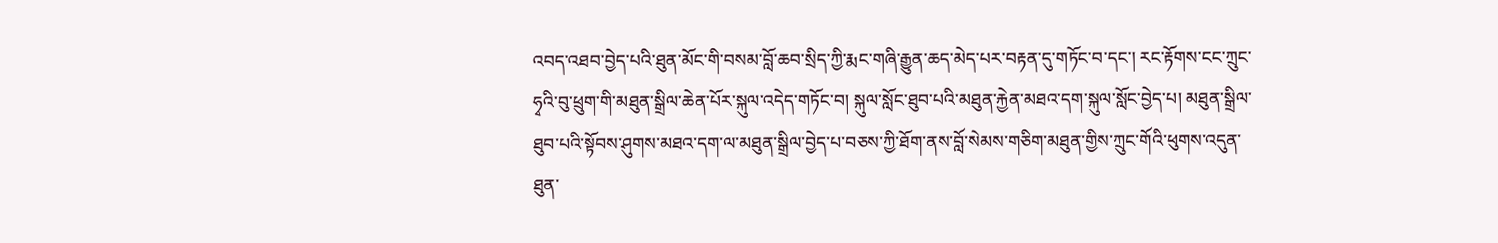འབད་འཐབ་བྱེད་པའི་ཐུན་མོང་གི་བསམ་བློ་ཆབ་སྲིད་ཀྱི་རྨང་གཞི་རྒྱུན་ཆད་མེད་པར་བརྟན་དུ་གཏོང་བ་དང་། རང་རྟོགས་ངང་ཀྲུང་ཧྭའི་བུ་ཕྲུག་གི་མཐུན་སྒྲིལ་ཆེན་པོར་སྐུལ་འདེད་གཏོང་བ། སྐུལ་སློང་ཐུབ་པའི་མཐུན་རྐྱེན་མཐའ་དག་སྐུལ་སློང་བྱེད་པ། མཐུན་སྒྲིལ་ཐུབ་པའི་སྟོབས་ཤུགས་མཐའ་དག་ལ་མཐུན་སྒྲིལ་བྱེད་པ་བཅས་ཀྱི་ཐོག་ནས་བློ་སེམས་གཅིག་མཐུན་གྱིས་ཀྲུང་གོའི་ཕུགས་འདུན་ཐུན་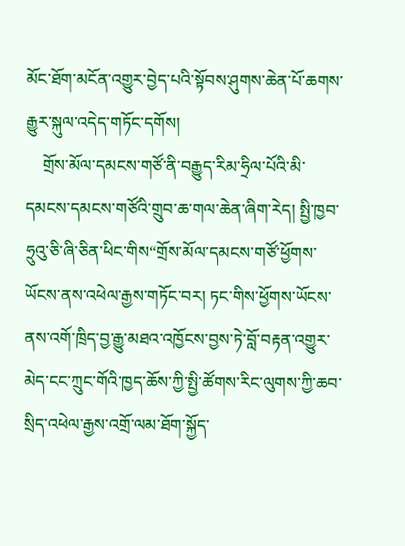མོང་ཐོག་མངོན་འགྱུར་བྱེད་པའི་སྟོབས་ཤུགས་ཆེན་པོ་ཆགས་རྒྱུར་སྐུལ་འདེད་གཏོང་དགོས།
    གྲོས་མོལ་དམངས་གཙོ་ནི་བརྒྱུད་རིམ་ཧྲིལ་པོའི་མི་དམངས་དམངས་གཙོའི་གྲུབ་ཆ་གལ་ཆེན་ཞིག་རེད། སྤྱི་ཁྱབ་ཧྲུའུ་ཅི་ཞི་ཅིན་ཕིང་གིས“གྲོས་མོལ་དམངས་གཙོ་ཕྱོགས་ཡོངས་ནས་འཕེལ་རྒྱས་གཏོང་བར། ཏང་གིས་ཕྱོགས་ཡོངས་ནས་འགོ་ཁྲིད་བྱ་རྒྱུ་མཐའ་འཁྱོངས་བྱས་ཏེ་བློ་བརྟན་འགྱུར་མེད་ངང་ཀྲུང་གོའི་ཁྱད་ཆོས་ཀྱི་སྤྱི་ཚོགས་རིང་ལུགས་ཀྱི་ཆབ་སྲིད་འཕེལ་རྒྱས་འགྲོ་ལམ་ཐོག་སྐྱོད་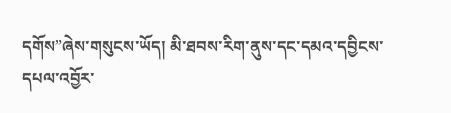དགོས”ཞེས་གསུངས་ཡོད། མི་ཐབས་རིག་ནུས་དང་དམའ་དབྱིངས་དཔལ་འབྱོར་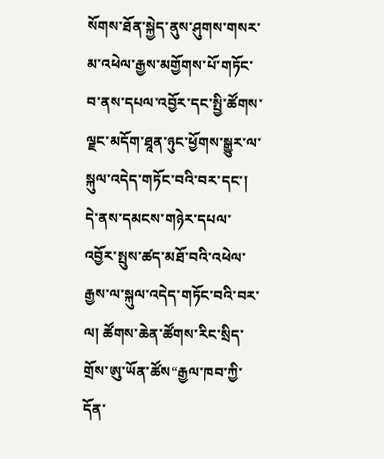སོགས་ཐོན་སྐྱེད་ནུས་ཤུགས་གསར་མ་འཕེལ་རྒྱས་མགྱོགས་པོ་གཏོང་བ་ནས་དཔལ་འབྱོར་དང་སྤྱི་ཚོགས་ལྗང་མདོག་ཐཱན་ཉུང་ཕྱོགས་སྒྱུར་ལ་སྐུལ་འདེད་གཏོང་བའི་བར་དང་། དེ་ནས་དམངས་གཉེར་དཔལ་འབྱོར་སྤུས་ཚད་མཐོ་བའི་འཕེལ་རྒྱས་ལ་སྐུལ་འདེད་གཏོང་བའི་བར་ལ། ཚོགས་ཆེན་ཚོགས་རིང་སྲིད་གྲོས་ཨུ་ཡོན་ཚོས“རྒྱལ་ཁབ་ཀྱི་དོན་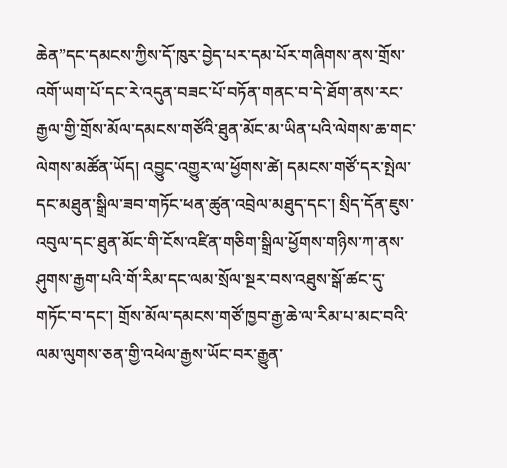ཆེན”དང་དམངས་ཀྱིས་དོ་ཁུར་བྱེད་པར་དམ་པོར་གཞིགས་ནས་གྲོས་འགོ་ཡག་པོ་དང་རེ་འདུན་བཟང་པོ་བཏོན་གནང་བ་དེ་ཐོག་ནས་རང་རྒྱལ་གྱི་གྲོས་མོལ་དམངས་གཙོའི་ཐུན་མོང་མ་ཡིན་པའི་ལེགས་ཆ་གང་ལེགས་མཚོན་ཡོད། འབྱུང་འགྱུར་ལ་ཕྱོགས་ཚེ། དམངས་གཙོ་དར་སྤེལ་དང་མཐུན་སྒྲིལ་ཟབ་གཏོང་ཕན་ཚུན་འབྲེལ་མཐུད་དང་། སྲིད་དོན་ཇུས་འབུལ་དང་ཐུན་མོང་གི་ངོས་འཛིན་གཅིག་སྒྲིལ་ཕྱོགས་གཉིས་ཀ་ནས་ཤུགས་རྒྱག་པའི་གོ་རིམ་དང་ལམ་སྲོལ་སྔར་བས་འཐུས་སྒོ་ཚང་དུ་གཏོང་བ་དང་། གྲོས་མོལ་དམངས་གཙོ་ཁྱབ་རྒྱ་ཆེ་ལ་རིམ་པ་མང་བའི་ལམ་ལུགས་ཅན་གྱི་འཕེལ་རྒྱས་ཡོང་བར་རྒྱུན་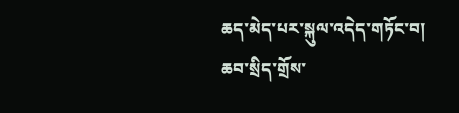ཆད་མེད་པར་སྐུལ་འདེད་གཏོང་བ། ཆབ་སྲིད་གྲོས་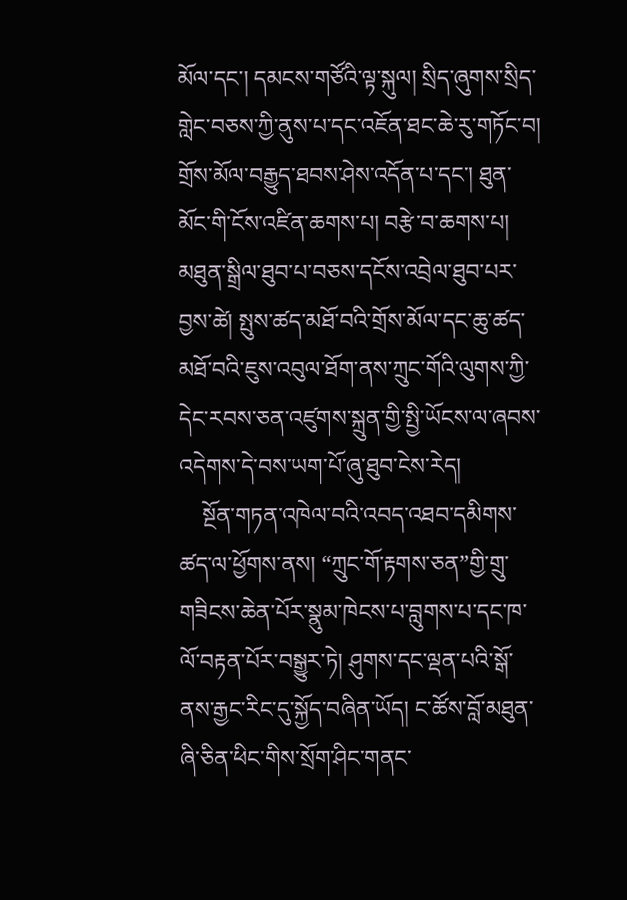མོལ་དང་། དམངས་གཙོའི་ལྟ་སྐུལ། སྲིད་ཞུགས་སྲིད་གླེང་བཅས་ཀྱི་ནུས་པ་དང་འཇོན་ཐང་ཆེ་རུ་གཏོང་བ། གྲོས་མོལ་བརྒྱུད་ཐབས་ཤེས་འདོན་པ་དང་། ཐུན་མོང་གི་ངོས་འཛིན་ཆགས་པ། བརྩེ་བ་ཆགས་པ། མཐུན་སྒྲིལ་ཐུབ་པ་བཅས་དངོས་འབྲེལ་ཐུབ་པར་བྱས་ཚེ། སྤུས་ཚད་མཐོ་བའི་གྲོས་མོལ་དང་ཆུ་ཚད་མཐོ་བའི་ཇུས་འབུལ་ཐོག་ནས་ཀྲུང་གོའི་ལུགས་ཀྱི་དེང་རབས་ཅན་འཛུགས་སྐྲུན་གྱི་སྤྱི་ཡོངས་ལ་ཞབས་འདེགས་དེ་བས་ཡག་པོ་ཞུ་ཐུབ་ངེས་རེད།
    སྔོན་གཏན་འཁེལ་བའི་འབད་འཐབ་དམིགས་ཚད་ལ་ཕྱོགས་ནས། “ཀྲུང་གོ་རྟགས་ཅན”གྱི་གྲུ་གཟིངས་ཆེན་པོར་སྣུམ་ཁེངས་པ་བླུགས་པ་དང་ཁ་ལོ་བརྟན་པོར་བསྒྱུར་ཏེ། ཤུགས་དང་ལྡན་པའི་སྒོ་ནས་རྒྱང་རིང་དུ་སྐྱོད་བཞིན་ཡོད། ང་ཚོས་བློ་མཐུན་ཞི་ཅིན་ཕིང་གིས་སྲོག་ཤིང་གནང་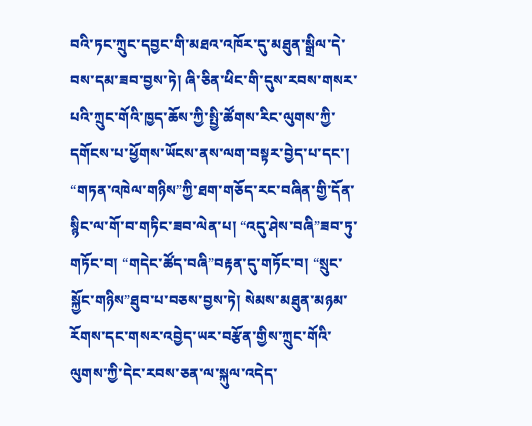བའི་ཏང་ཀྲུང་དབྱང་གི་མཐའ་འཁོར་དུ་མཐུན་སྒྲིལ་དེ་བས་དམ་ཟབ་བྱས་ཏེ། ཞི་ཅིན་ཕིང་གི་དུས་རབས་གསར་པའི་ཀྲུང་གོའི་ཁྱད་ཆོས་ཀྱི་སྤྱི་ཚོགས་རིང་ལུགས་ཀྱི་དགོངས་པ་ཕྱོགས་ཡོངས་ནས་ལག་བསྟར་བྱེད་པ་དང་། “གཏན་འཁེལ་གཉིས”ཀྱི་ཐག་གཅོད་རང་བཞིན་གྱི་དོན་སྙིང་ལ་གོ་བ་གཏིང་ཟབ་ལེན་པ། “འདུ་ཤེས་བཞི”ཟབ་ཏུ་གཏོང་བ། “གདེང་ཚོད་བཞི”བརྟན་དུ་གཏོང་བ། “སྲུང་སྐྱོང་གཉིས”ཐུབ་པ་བཅས་བྱས་ཏེ། སེམས་མཐུན་མཉམ་རོགས་དང་གསར་འབྱེད་ཡར་བརྩོན་གྱིས་ཀྲུང་གོའི་ལུགས་ཀྱི་དེང་རབས་ཅན་ལ་སྐུལ་འདེད་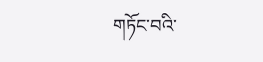གཏོང་བའི་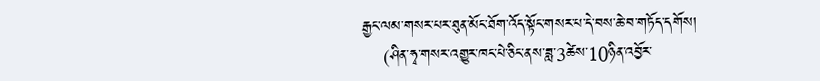རྒྱང་ལམ་གསར་པར་ཐུན་མོང་ཐོག་འོད་སྟོང་གསར་པ་དེ་བས་ཆེ་བ་གཏོད་དགོས།
    (ཤིན་ཧྭ་གསར་འགྱུར་ཁང་པེ་ཅིང་ནས་ཟླ་3ཚེས་10ཉིན་འབྱོར་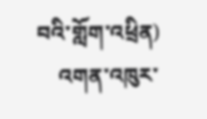བའི་གློག་འཕྲིན)
    འགན་འཁུར་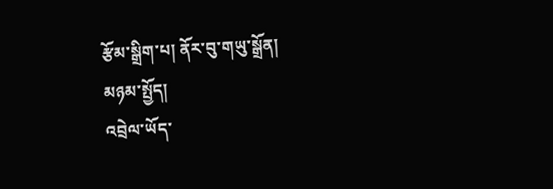རྩོམ་སྒྲིག་པ། ནོར་བུ་གཡུ་སྒྲོན།
མཉམ་སྤྱོད།
འབྲེལ་ཡོད་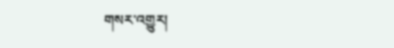གསར་འགྱུར།